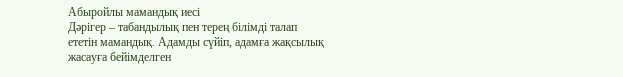Абыройлы мамандық иесі
Дәрігер – табандылық пен терең білімді талап ететін мамандық. Адамды сүйіп, адамға жақсылық жасауға бейімделген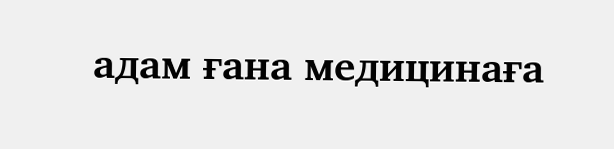адам ғана медицинаға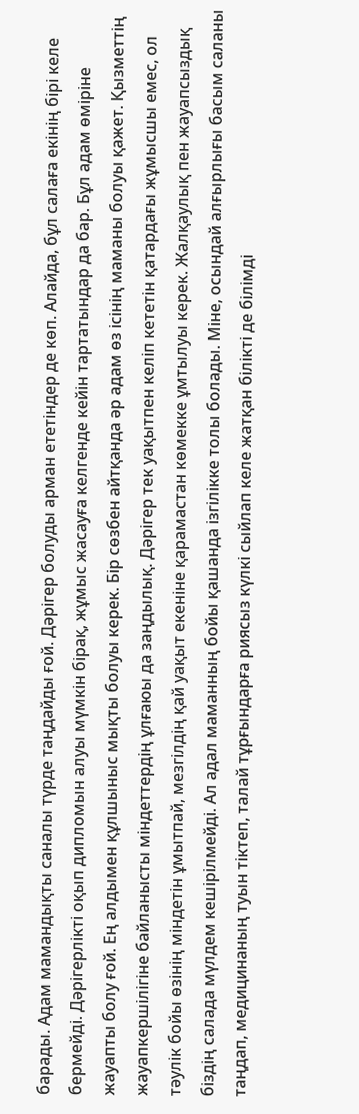барады. Адам мамандықты саналы түрде таңдайды ғой. Дәрігер болуды арман ететіндер де көп. Алайда, бұл салаға екінің бірі келе бермейді. Дәрігерлікті оқып дипломын алуы мүмкін бірақ, жұмыс жасауға келгенде кейін тартатындар да бар. Бұл адам өміріне жауапты болу ғой. Ең алдымен құлшыныс мықты болуы керек. Бір сөзбен айтқанда әр адам өз ісінің маманы болуы қажет. Қызметтің жауапкершілігіне байланысты міндеттердің ұлғаюы да заңдылық. Дәрігер тек уақытпен келіп кететін қатардағы жұмысшы емес, ол тәулік бойы өзінің міндетін ұмытпай, мезгілдің қай уақыт екеніне қарамастан көмекке ұмтылуы керек. Жалқаулық пен жауапсыздық біздің салада мүлдем кешірілмейді. Ал адал маманның бойы қашанда ізгілікке толы болады. Міне, осындай алғырлығы басым саланы таңдап, медицинаның туын тіктеп, талай тұрғындарға риясыз күлкі сыйлап келе жатқан білікті де білімді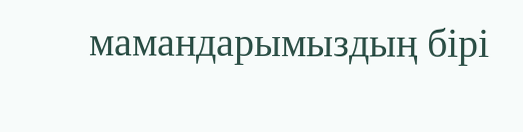мамандарымыздың бірі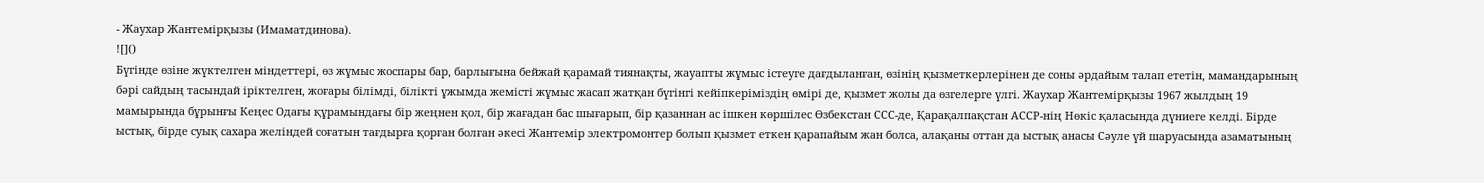- Жаухар Жантемірқызы (Имаматдинова).
![]()
Бүгінде өзіне жүктелген міндеттері, өз жұмыс жоспары бар, барлығына бейжай қарамай тиянақты, жауапты жұмыс істеуге дағдыланған, өзінің қызметкерлерінен де соны әрдайым талап ететін, мамандарының бәрі сайдың тасындай іріктелген, жоғары білімді, білікті ұжымда жемісті жұмыс жасап жатқан бүгінгі кейіпкеріміздің өмірі де, қызмет жолы да өзгелерге үлгі. Жаухар Жантемірқызы 1967 жылдың 19 мамырында бұрынғы Кеңес Одағы құрамындағы бір жеңнен қол, бір жағадан бас шығарып, бір қазаннан ас ішкен көршілес Өзбекстан ССС-де, Қарақалпақстан АССР-нің Нөкіс қаласында дүниеге келді. Бірде ыстық, бірде суық сахара желіндей соғатын тағдырға қорған болған әкесі Жантемір электромонтер болып қызмет еткен қарапайым жан болса, алақаны оттан да ыстық анасы Сәуле үй шаруасында азаматының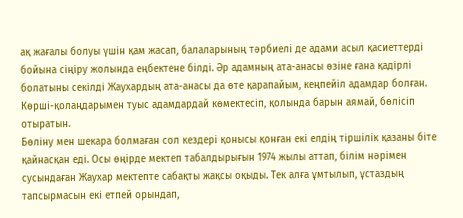ақ жағалы болуы үшін қам жасап, балаларының тәрбиелі де адами асыл қасиеттерді бойына сіңіру жолында еңбектене білді. Әр адамның ата-анасы өзіне ғана қадірлі болатыны секілді Жаухардың ата-анасы да өте қарапайым, кеңпейіл адамдар болған. Көрші-қолаңдарымен туыс адамдардай көмектесіп, қолында барын аямай, бөлісіп отыратын.
Бөліну мен шекара болмаған сол кездері қонысы қонған екі елдің тіршілік қазаны біте қайнасқан еді. Осы өңірде мектеп табалдырығын 1974 жылы аттап, білім нәрімен сусындаған Жаухар мектепте сабақты жақсы оқыды. Тек алға ұмтылып, ұстаздың тапсырмасын екі етпей орындап,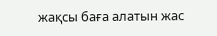жақсы баға алатын жас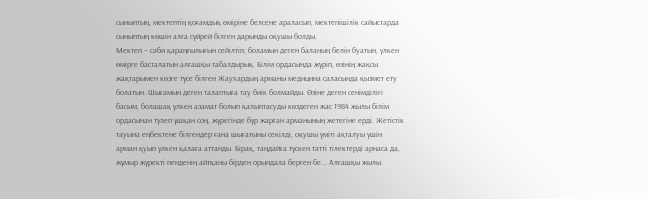сыныптың, мектептің қоғамдық өміріне белсене араласып, мектепішілік сайыстарда сыныптың көшін алға сүйрей білген дарынды оқушы болды.
Мектеп – сәби қараңғылығын сейілтіп, боламын деген баланың белін буатын, үлкен өмірге басталатын алғашқы табалдырық. Білім ордасында жүріп, өзінің жақсы жақтарымен көзге түсе білген Жаухардың арманы медицина саласында қызмет ету болатын. Шығамын деген талаптыға тау биік болмайды. Өзіне деген сенімділігі басым, болашақ үлкен азамат болып қалыптасуды көздеген жас 1984 жылы білім ордасынан түлеп ұшқан соң, жүрегінде бүр жарған арманының жетегіне ерді. Жетістік тауына еңбектене білгендер ғана шығатыны секілді, оқушы үміті ақталуы үшін арман қуып үлкен қалаға аттанды. Бірақ, таңдайға түскен тәтті тілектерді арнаса да, жұмыр жүректі пенденің айтқаны бірден орындала берген бе... Алғашқы жылы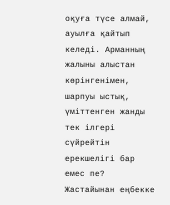оқуға түсе алмай, ауылға қайтып келеді. Арманның жалыны алыстан көрінгенімен, шарпуы ыстық, үміттенген жанды тек ілгері сүйрейтін ерекшелігі бар емес пе? Жастайынан еңбекке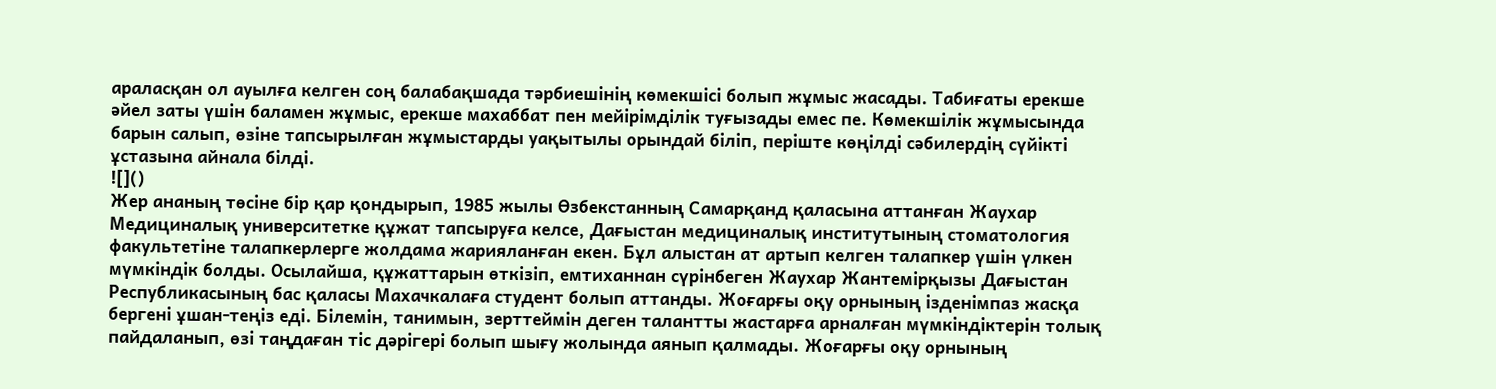араласқан ол ауылға келген соң балабақшада тәрбиешінің көмекшісі болып жұмыс жасады. Табиғаты ерекше әйел заты үшін баламен жұмыс, ерекше махаббат пен мейірімділік туғызады емес пе. Көмекшілік жұмысында барын салып, өзіне тапсырылған жұмыстарды уақытылы орындай біліп, періште көңілді сәбилердің сүйікті ұстазына айнала білді.
![]()
Жер ананың төсіне бір қар қондырып, 1985 жылы Өзбекстанның Самарқанд қаласына аттанған Жаухар Медициналық университетке құжат тапсыруға келсе, Дағыстан медициналық институтының стоматология факультетіне талапкерлерге жолдама жарияланған екен. Бұл алыстан ат артып келген талапкер үшін үлкен мүмкіндік болды. Осылайша, құжаттарын өткізіп, емтиханнан сүрінбеген Жаухар Жантемірқызы Дағыстан Республикасының бас қаласы Махачкалаға студент болып аттанды. Жоғарғы оқу орнының ізденімпаз жасқа бергені ұшан-теңіз еді. Білемін, танимын, зерттеймін деген талантты жастарға арналған мүмкіндіктерін толық пайдаланып, өзі таңдаған тіс дәрігері болып шығу жолында аянып қалмады. Жоғарғы оқу орнының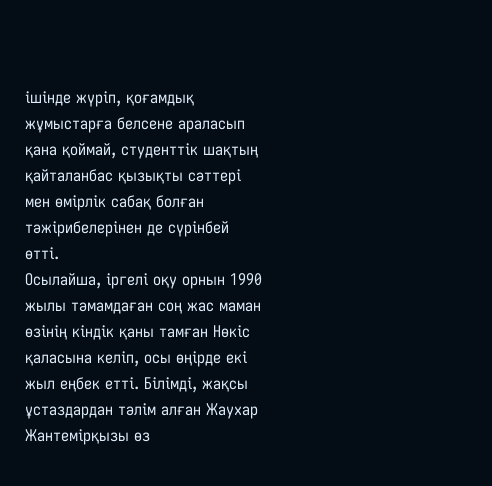ішінде жүріп, қоғамдық жұмыстарға белсене араласып қана қоймай, студенттік шақтың қайталанбас қызықты сәттері мен өмірлік сабақ болған тәжірибелерінен де сүрінбей өтті.
Осылайша, іргелі оқу орнын 1990 жылы тәмамдаған соң жас маман өзінің кіндік қаны тамған Нөкіс қаласына келіп, осы өңірде екі жыл еңбек етті. Білімді, жақсы ұстаздардан тәлім алған Жаухар Жантемірқызы өз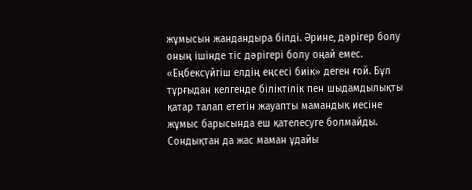жұмысын жандандыра білді. Әрине, дәрігер болу оның ішінде тіс дәрігері болу оңай емес. «Еңбексүйгіш елдің еңсесі биік» деген ғой. Бұл тұрғыдан келгенде біліктілік пен шыдамдылықты қатар талап ететін жауапты мамандық иесіне жұмыс барысында еш қателесуге болмайды. Сондықтан да жас маман ұдайы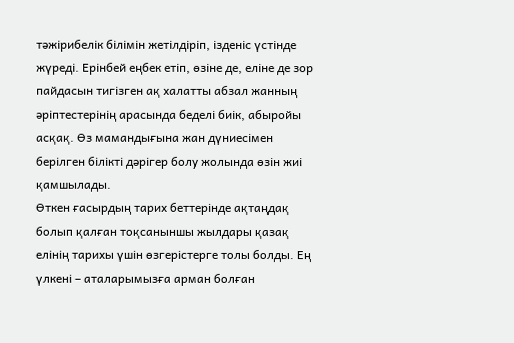тәжірибелік білімін жетілдіріп, ізденіс үстінде жүреді. Ерінбей еңбек етіп, өзіне де, еліне де зор пайдасын тигізген ақ халатты абзал жанның әріптестерінің арасында беделі биік, абыройы асқақ. Өз мамандығына жан дүниесімен берілген білікті дәрігер болу жолында өзін жиі қамшылады.
Өткен ғасырдың тарих беттерінде ақтаңдақ болып қалған тоқсаныншы жылдары қазақ елінің тарихы үшін өзгерістерге толы болды. Ең үлкені – аталарымызға арман болған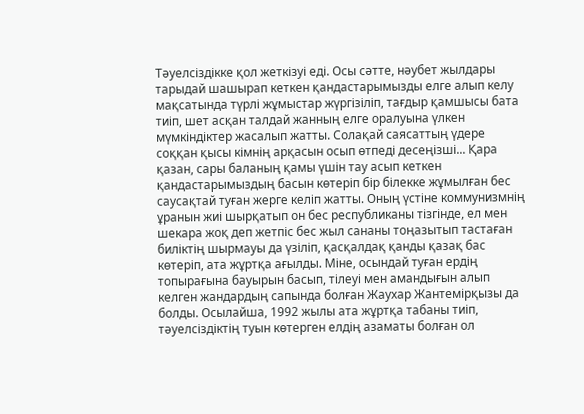Тәуелсіздікке қол жеткізуі еді. Осы сәтте, нәубет жылдары тарыдай шашырап кеткен қандастарымызды елге алып келу мақсатында түрлі жұмыстар жүргізіліп, тағдыр қамшысы бата тиіп, шет асқан талдай жанның елге оралуына үлкен мүмкіндіктер жасалып жатты. Солақай саясаттың үдере соққан қысы кімнің арқасын осып өтпеді десеңізші... Қара қазан, сары баланың қамы үшін тау асып кеткен қандастарымыздың басын көтеріп бір білекке жұмылған бес саусақтай туған жерге келіп жатты. Оның үстіне коммунизмнің ұранын жиі шырқатып он бес республиканы тізгінде, ел мен шекара жоқ деп жетпіс бес жыл сананы тоңазытып тастаған биліктің шырмауы да үзіліп, қасқалдақ қанды қазақ бас көтеріп, ата жұртқа ағылды. Міне, осындай туған ердің топырағына бауырын басып, тілеуі мен амандығын алып келген жандардың сапында болған Жаухар Жантемірқызы да болды. Осылайша, 1992 жылы ата жұртқа табаны тиіп, тәуелсіздіктің туын көтерген елдің азаматы болған ол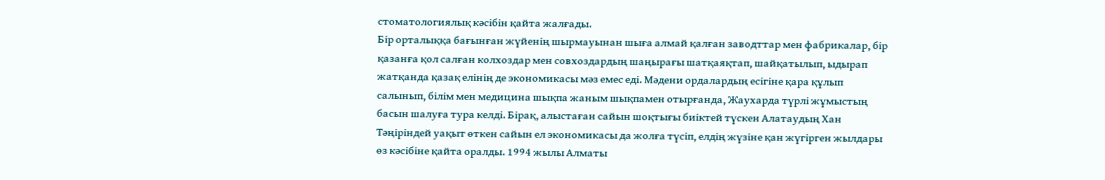стоматологиялық кәсібін қайта жалғады.
Бір орталыққа бағынған жүйенің шырмауынан шыға алмай қалған заводттар мен фабрикалар, бір қазанға қол салған колхоздар мен совхоздардың шаңырағы шатқаяқтап, шайқатылып, ыдырап жатқанда қазақ елінің де экономикасы мәз емес еді. Мәдени ордалардың есігіне қара құлып салынып, білім мен медицина шықпа жаным шықпамен отырғанда, Жаухарда түрлі жұмыстың басын шалуға тура келді. Бірақ, алыстаған сайын шоқтығы биіктей түскен Алатаудың Хан Тәңіріндей уақыт өткен сайын ел экономикасы да жолға түсіп, елдің жүзіне қан жүгірген жылдары өз кәсібіне қайта оралды. 1994 жылы Алматы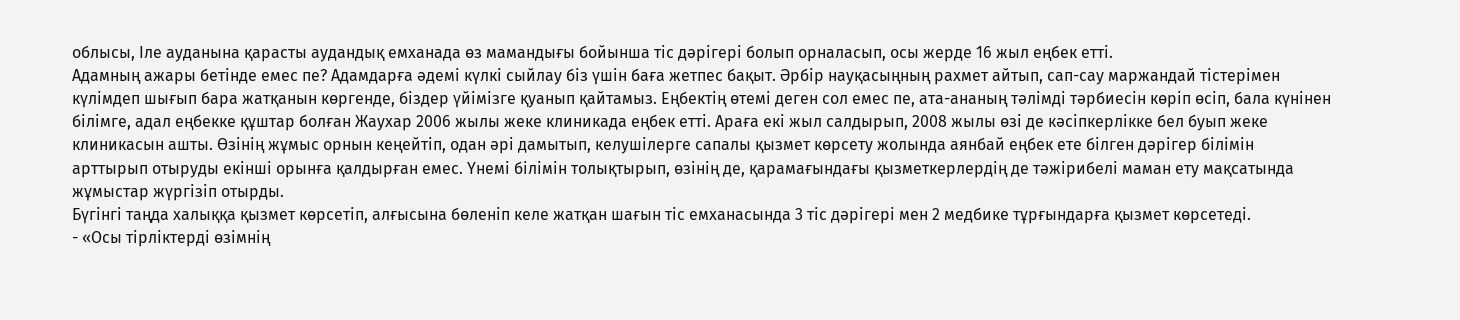облысы, Іле ауданына қарасты аудандық емханада өз мамандығы бойынша тіс дәрігері болып орналасып, осы жерде 16 жыл еңбек етті.
Адамның ажары бетінде емес пе? Адамдарға әдемі күлкі сыйлау біз үшін баға жетпес бақыт. Әрбір науқасыңның рахмет айтып, сап-сау маржандай тістерімен күлімдеп шығып бара жатқанын көргенде, біздер үйімізге қуанып қайтамыз. Еңбектің өтемі деген сол емес пе, ата-ананың тәлімді тәрбиесін көріп өсіп, бала күнінен білімге, адал еңбекке құштар болған Жаухар 2006 жылы жеке клиникада еңбек етті. Араға екі жыл салдырып, 2008 жылы өзі де кәсіпкерлікке бел буып жеке клиникасын ашты. Өзінің жұмыс орнын кеңейтіп, одан әрі дамытып, келушілерге сапалы қызмет көрсету жолында аянбай еңбек ете білген дәрігер білімін арттырып отыруды екінші орынға қалдырған емес. Үнемі білімін толықтырып, өзінің де, қарамағындағы қызметкерлердің де тәжірибелі маман ету мақсатында жұмыстар жүргізіп отырды.
Бүгінгі таңда халыққа қызмет көрсетіп, алғысына бөленіп келе жатқан шағын тіс емханасында 3 тіс дәрігері мен 2 медбике тұрғындарға қызмет көрсетеді.
- «Осы тірліктерді өзімнің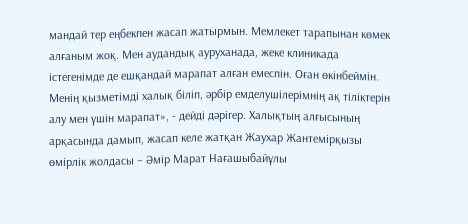мандай тер еңбекпен жасап жатырмын. Мемлекет тарапынан көмек алғаным жоқ. Мен аудандық ауруханада, жеке клиникада істегенімде де ешқандай марапат алған емеспін. Оған өкінбеймін. Менің қызметімді халық біліп, әрбір емделушілерімнің ақ тіліктерін алу мен үшін марапат», - дейді дәрігер. Халықтың алғысының арқасында дамып, жасап келе жатқан Жаухар Жантемірқызы өмірлік жолдасы – Әмір Марат Нағашыбайұлы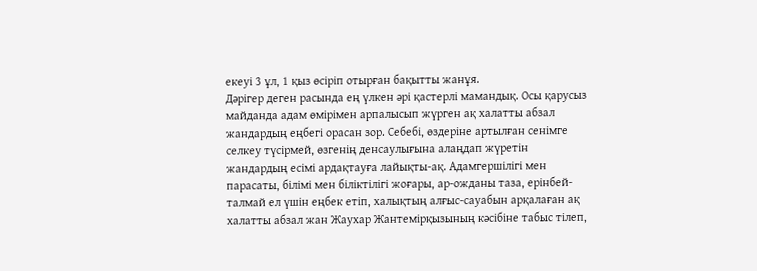екеуі 3 ұл, 1 қыз өсіріп отырған бақытты жанұя.
Дәрігер деген расында ең үлкен әрі қастерлі мамандық. Осы қарусыз майданда адам өмірімен арпалысып жүрген ақ халатты абзал жандардың еңбегі орасан зор. Себебі, өздеріне артылған сенімге селкеу түсірмей, өзгенің денсаулығына алаңдап жүретін жандардың есімі ардақтауға лайықты-ақ. Адамгершілігі мен парасаты, білімі мен біліктілігі жоғары, ар-ожданы таза, ерінбей-талмай ел үшін еңбек етіп, халықтың алғыс-сауабын арқалаған ақ халатты абзал жан Жаухар Жантемірқызының кәсібіне табыс тілеп,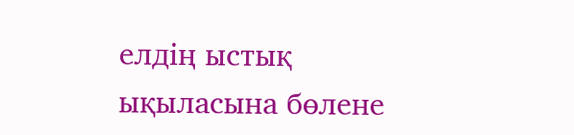елдің ыстық ықыласына бөлене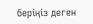беріңіз деген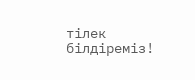тілек білдіреміз!